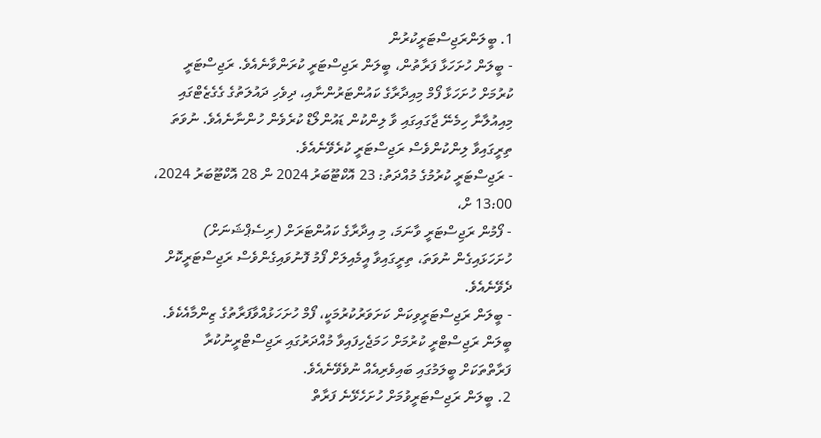1. ބީލަންރަޖިސްޓަރީކުރުން
- ބީލަން ހުށަހަޅާ ފަރާތުން، ބީލަން ރަޖިސްޓަރީ ކުރަންވާނެއެވެ. ރަޖިސްޓަރީ ކުރުމަށް ހުށަހަޅާ ފޯމް މިއިދާރާގެ ކައުންޓަރުންނާއި، ދިވެހި ދައުލަތުގެ ގެގެޒެޓްގައި މިއިއުލާނާ ހިމެނޭ ޖާގައިގައި ވާ ލިންކުން ޑައުންލޯޑް ކުރެވެން ހުންނާނެއެވެ. ނުވަތަ ތިރީގައިވާ ލިންކުންވެސް ރަޖިސްޓަރީ ކުރެވޭނެއެވެ.
- ރަޖިސްޓަރީ ކުރުމުގެ މުއްދަތު: 23 އޮކްޓޫބަރު 2024 ން 28 އޮކްޓޫބަރު 2024، 13:00 ށް،
- ފޯމުން ރަޖިސްޓަރީ ވާނަމަ، މި އިދާރާގެ ކައުންޓަރަށް (ރިސެޕްޝަނަށް) ހުށަހަޅައިގެން ނުވަތަ، ތިރީގައިވާ އީމެއިލަށް ފޯމު ފޮނުވައިގެންވެސް ރަޖިސްޓަރީކޮށް ދެވޭނެއެވެ.
- ބީލަން ރަޖިސްޓަރީވިކަން ކަށަވަރުކުރުމަކީ، ފޯމް ހުށަހަޅުއްވާފަރާތުގެ ޒިންމާއެކެވެ. ބީލަން ރަޖިސްޓްރީ ކުރުމަށް ހަމަޖެހިފައިވާ މުއްދަރުގައި ރަޖިސްޓްރީނުކުރާ ފަރާތްތަކަށް ބީލަމުގައި ބައިވެރިއެއް ނުވެވޭނެއެވެ.
2. ބީލަން ރަޖިސްޓަރީވުމަށް ހުށަހެޅޭނެ ފަރާތް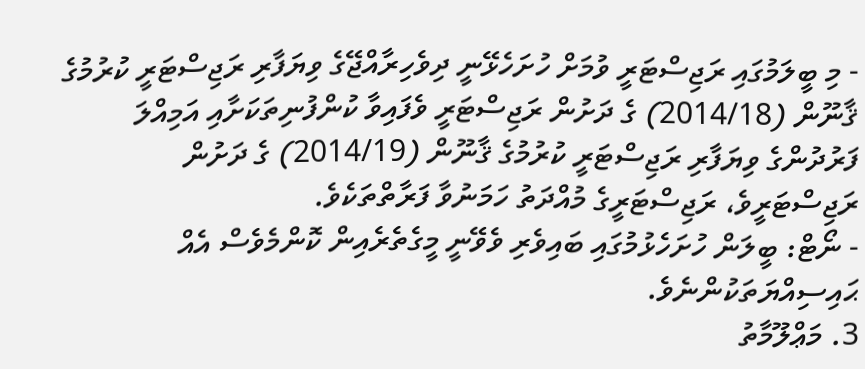- މި ބީލަމުގައި ރަޖިސްޓަރީ ވުމަށް ހުށަހެޅޭނީ ދިވެހިރާއްޖޭގެ ވިޔަފާރި ރަޖިސްޓަރީ ކުރުމުގެ ޤާނޫން (2014/18) ގެ ދަށުން ރަޖިސްޓަރީ ވެފައިވާ ކުންފުނިތަކަށާއި އަމިއްލަ ފަރުދުންގެ ވިޔަފާރި ރަޖިސްޓަރީ ކުރުމުގެ ޤާނޫން (2014/19) ގެ ދަށުން ރަޖިސްޓަރީވެ، ރަޖިސްޓަރީގެ މުއްދަތު ހަމަނުވާ ފަރާތްތަކެވެ.
- ނޯޓް: ބީލަން ހުށަހެޅުމުގައި ބައިވެރި ވެވޭނީ މީގެތެރެއިން ކޮންމެވެސް އެއް ޙައިސިއްޔަތަކުންނެވެ.
3. މަޢްލޫމާތު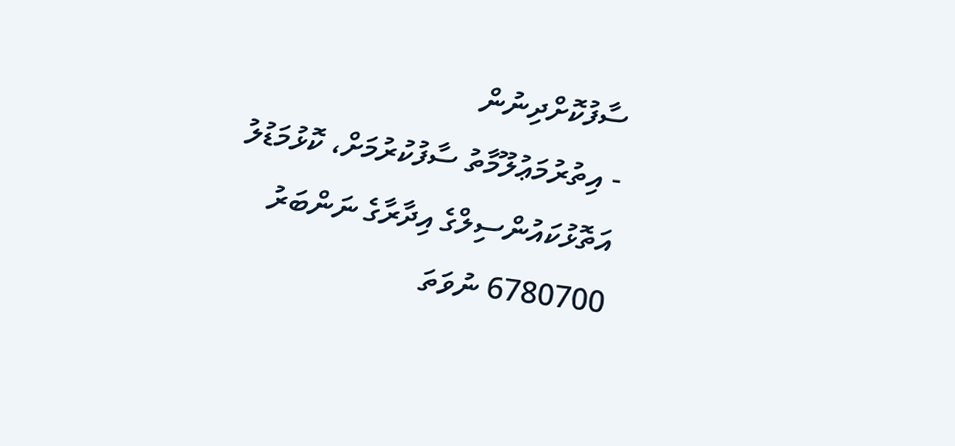ސާފުކޮށްދިނުން
- އިތުރުމަޢުލޫމާތު ސާފުކުރުމަށް، ކޮޅުމަޑުލު އަތޮޅުކައުންސިލްގެ އިދާރާގެ ނަންބަރު 6780700 ނުވަތަ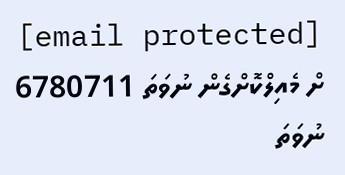[email protected] ށް މެއިލްކޮށްގެން ނުވަތަ 6780711 ނުވަތަ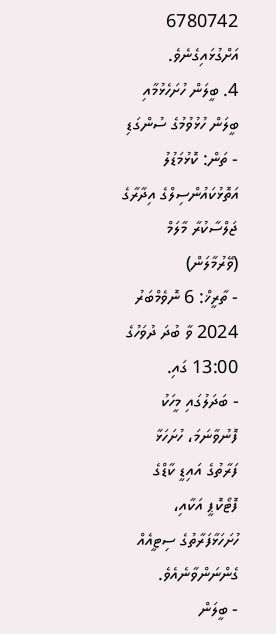6780742 އަށްގުޅައިގެނެވެ.
4. ބީލަން ހުށަހެޅުމާއި ބީލަން ހުޅުވުމުގެ ސުންގަޑި
- ތަން: ކޮޅުމަޑުލު އަތޮޅުކައުންސިލްގެ އިދާރާގެ ޖަލްސާކުރާ މާލަމް (ވޭރުމާލަން)
- ތާރީޚް: 6 ނޮވެމްބަރު 2024 ވާ ބުދަ ދުވަހުގެ 13:00 ގައި.
- ބަދަލުގައި މީހަކު ފޮނުވާނަމަ، ހުށަހަޅާ ފަރާތުގެ އައިޑީ ކާޑްގެ ފޮޓޯކޮޕީ އަކާއި، ހުށަހަޅާފަރާތުގެ ސިޓީއެއް ގެންނަންވާނެއެވެ.
- ބީލަން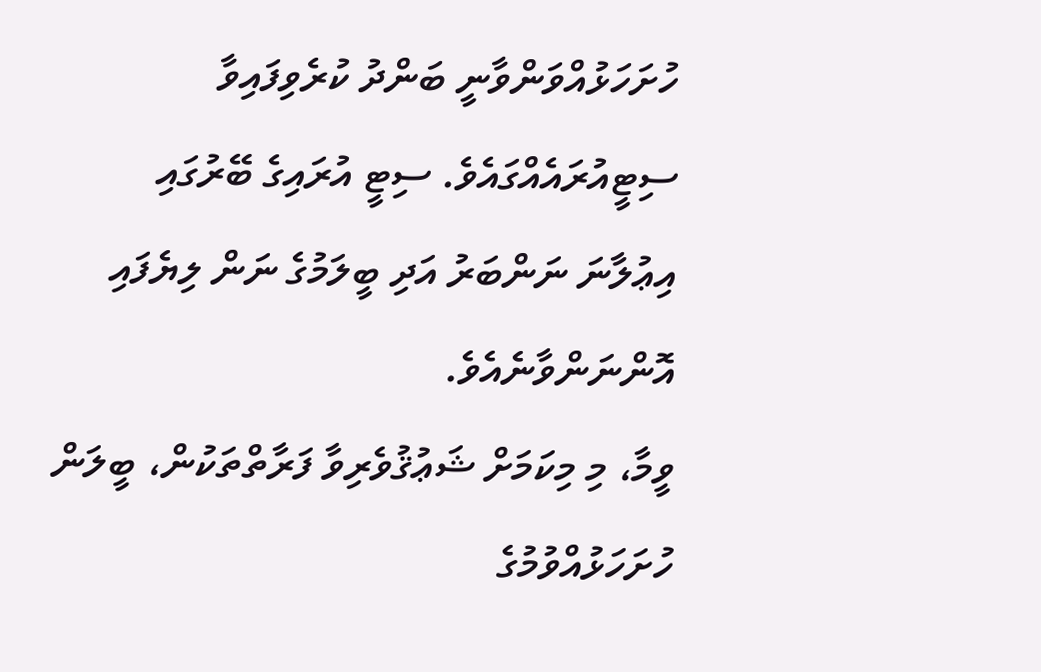ހުށަހަޅުއްވަންވާނީ ބަންދު ކުރެވިފައިވާ ސިޓީއުރައެއްގައެވެ. ސިޓީ އުރައިގެ ބޭރުގައި އިޢުލާނަ ނަންބަރު އަދި ބީލަމުގެ ނަން ލިޔެފައި އޮންނަންވާނެއެވެ.
ވީމާ، މި މިކަމަށް ޝަޢުޤުވެރިވާ ފަރާތްތަކުން، ބީލަން ހުށަހަޅުއްވުމުގެ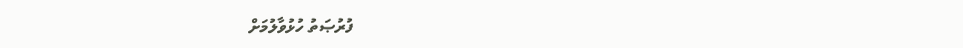ފުރުޞަތު ހުޅުވާލުމަށް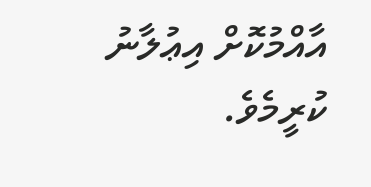އާއްމުކޮށް އިޢުލާނު ކުރީމެވެ.